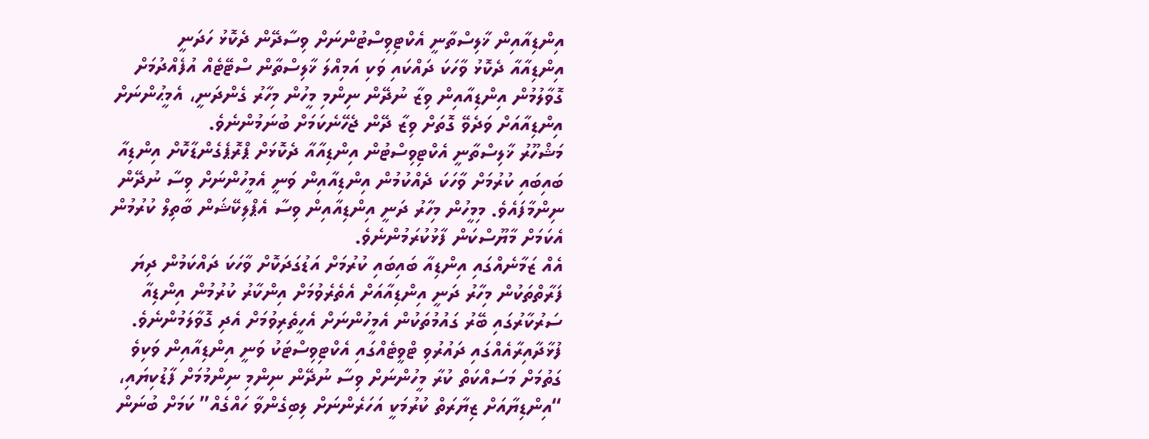އިންޑިއާއިން ޚާލިސްތާނީ އެކްޓިވިސްޓުންނަށް ވިސާދޭން ދެކޮޅު ހަދަނީ
އިންޑިއާއާ ދެކޮޅު ވާހަކަ ދައްކައި ވަކި އަމިއްލަ ޚާލިސްތާން ސްޓޭޓެއް އުފެއްދުމަށް ގޮވާލުމުން އިންޑިއާއިން ވިޒާ ނުދޭން ނިންމި މީހުން މިހާރު ގެންދަނީ، އެމީޙުންނަށް އިންޑިއާއަށް ވަދެވޭ ގޮތަށް ވިޒާ ދޭން ޖެހޭނެކަމަށް ބުނަމުންނެވެ.
މަޝްހޫރު ޚާލިސްތާނީ އެކްޓިވިސްޓުން އިންޑިއާއާ ދެކޮޅަށް ޕްރޮޕެގެންޑާކޮށް އިންޑިއާ ބައިބައި ކުރުމަށް ވާހަކަ ދެއްކުމުން އިންޑިއާއިން ވަނީ އެމީހުންނަށް ވިސާ ނުދޭން ނިންމާފައެވެ. މިމީހުން މިހާރު ދަނީ އިންޑިއާއިން ވިސާ އެޕްލިކޭޝަން ބާތިލް ކުރުމުން އެކަމަށް މާޔޫސްކަން ފާޅުކުރަމުންނެވެ.
އެއް ޒަމާނެއްގައި އިންޑިއާ ބައިބައި ކުރުމަށް އަޑުގަދަކޮށް ވާހަކަ ދައްކަމުން ދިޔަ ފަރާތްތަކުން މިހާރު ދަނީ އިންޑިއާއަށް އެތެރެވުމަށް އިންކާރު ކުރުމުން އިންޑިއާ ސަރުކާރުގައި ބޭރު ގައުމުތަކުން އެމީހުންނަށް އެހީތެރިވުމަށް އެދި ގޮވާލަމުންނެވެ.
ފުޅާދާއިރާއެއްގައި ދައުރުވި ޓްވީޓެއްގައި އެކްޓިވިސްޓަކު ވަނީ އިންޑިއާއިން ވަކިވެ ގަތުމަށް މަސައްކަތް ކުރާ މީހުންނަށް ވިސާ ނުދޭން ނިންމި ނިންމުމަށް ފާޑުކިޔައި، “އިންޑިޔާއަށް ޒިޔާރަތް ކުރުމަކީ އަހަރެންނަށް ލިބިގެންވާ ހައްގެއް” ކަމަށް ބުނަން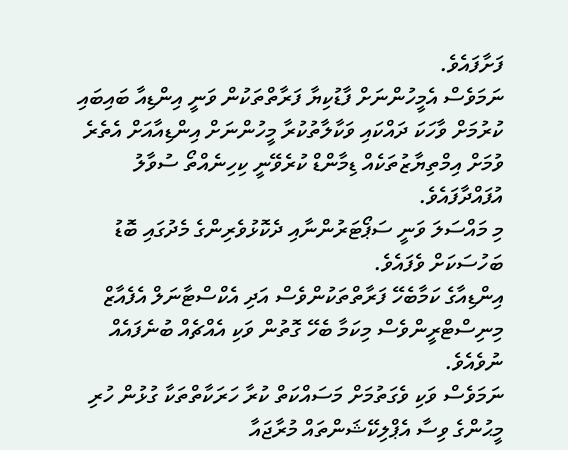ފަށާފައެވެ.
ނަމަވެސް އެމީހުންނަށް ފާޑުކިޔާ ފަރާތްތަކުން ވަނީ އިންޑިއާ ބައިބައި ކުރުމަށް ވާހަކަ ދައްކައި ވަކާލާތުކުރާ މީހުންނަށް އިންޑިއާއަށް އެތެރެ ވުމަށް އިމްތިޔާޒުތަކެއް ޑިމާންޑް ކުރެވޭނީ ކިހިނެއްތޯ ސުވާލު އުފައްދާފައެވެ.
މި މައްސަލަ ވަނީ ސަޕޯޓަރުންނާއި ދެކޮޅުވެރިންގެ މެދުގައި ބޮޑު ބަހުސަކަށް ވެފައެވެ.
އިންޑިއާގެ ކަމާބެހޭ ފަރާތްތަކުންވެސް އަދި އެކްސްޓާނަލް އެފެއާޒް މިނިސްޓްރީންވެސް މިކަމާ ބެހޭ ގޮތުން ވަކި އެއްޗެއް ބުނެފައެއް ނުވެއެވެ.
ނަމަވެސް ވަކި ވެގަތުމަށް މަސައްކަތް ކުރާ ހަރަކާތްތަކާ ގުޅުން ހުރި މީޙުންގެ ވިސާ އެޕްލިކޭޝަންތައް މުރާޖައާ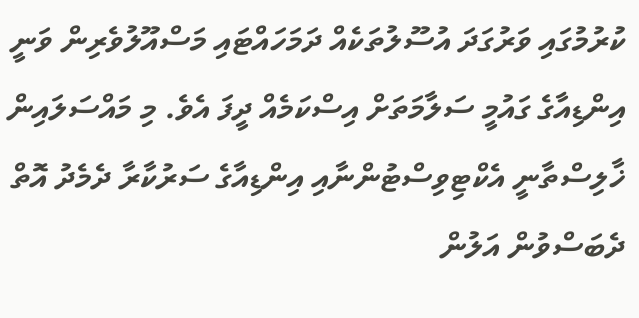ކުރުމުގައި ވަރުގަދަ އުސޫލުތަކެއް ދަމަހައްޓައި މަސްއޫލުވެރިން ވަނީ އިންޑިއާގެ ގައުމީ ސަލާމަތަށް އިސްކަމެއް ދީފަ އެވެ. މި މައްސަލައިން ޚާލިސްތާނީ އެކްޓިވިސްޓުންނާއި އިންޑިއާގެ ސަރުކާރާ ދެމެދު އޮތް ދެބަސްވުން އަލުން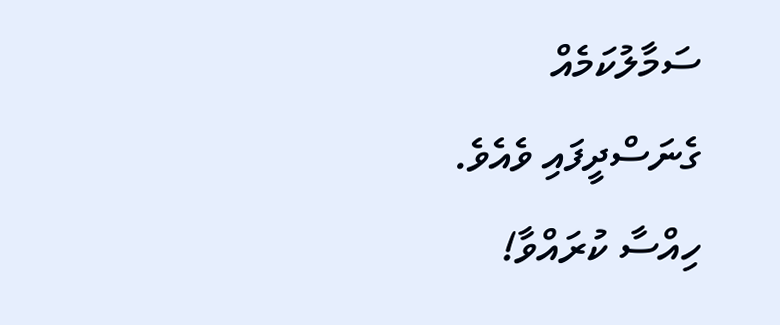ސަމާލުކަމެއް ގެނަސްދީފައި ވެއެވެ.
ހިއްސާ ކުރައްވާ!